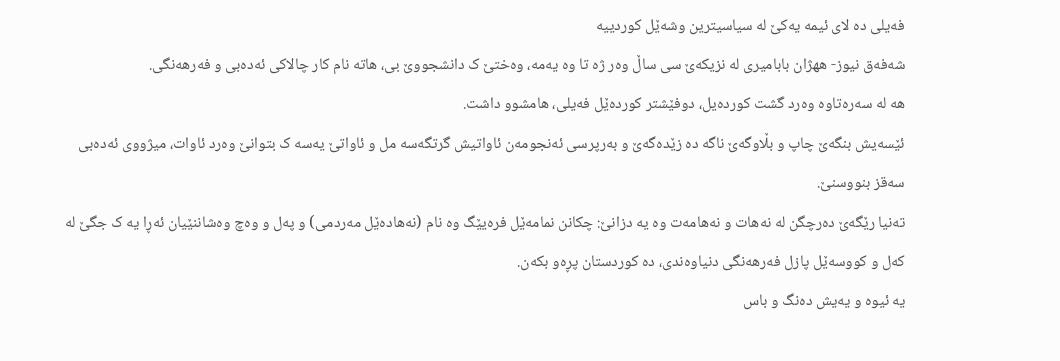فەیلی دە لای ئیمە یەکێ لە سیاسیترین وشەێل کوردییە
شەفەق نیوز- ههژان بابامیری لە نزیکەێ سی ساڵ وەر ژە تا وە یەمە، وەختێ ک دانشجووێ بی، هاتە نام کار چالاکی ئەدەبی و فەرهەنگی.
هە لە سەرەتاوە وەرد گشت کوردەیل، دوفێشتر کوردەێل فەیلی، هامشوو داشت.
ئێسەیش بنگەێ چاپ و بڵاوگەێ ناگە دە زێدەگەێ و بەرپرسی ئەنجومەن ئاواتیش گرتگەسە مل و ئاواتێ یەسە ک بتوانێ وەرد ئاوات، میژووی ئەدەبی سەقز بنووسنێ.
تەنیا رێگەێ دەرچگن لە نەهات و نەهامەت وە یە دزانێ: چکانن نمامەێل فرەیێگ وە نام (نەهادەێل مەردمی) و پەل و وەچ وەشاننێیان ئەڕا یە ک جگێ لە کەل و کووسەێل پازل فەرهەنگی دنیاوەندی، دە کوردستان پڕەو بکەن.
یە ئیوە و یەیش دەنگ و باس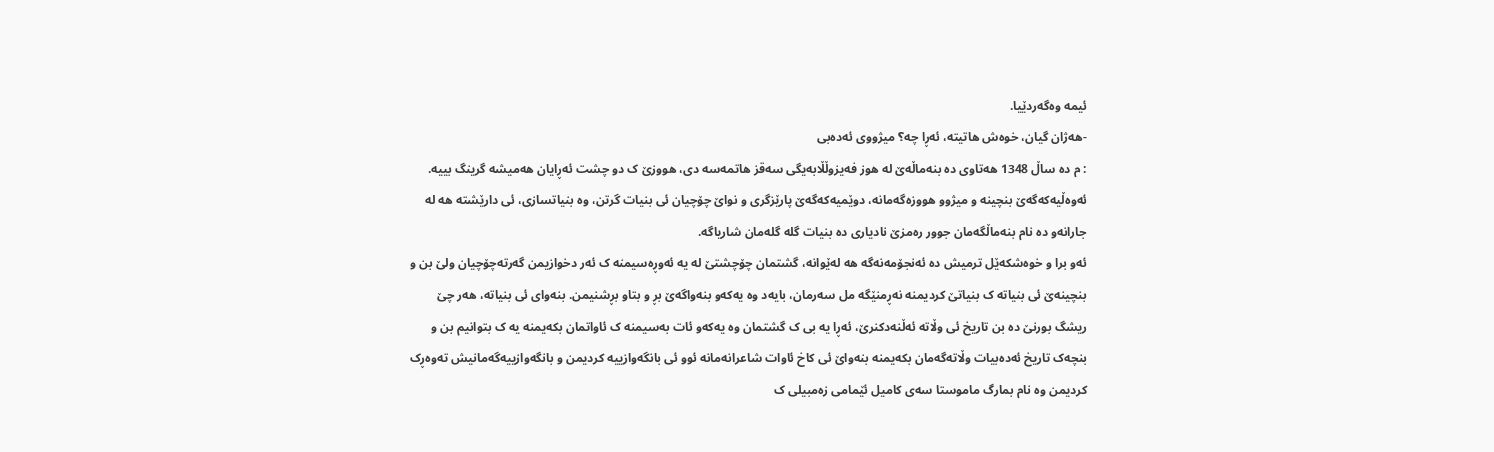ئیمە وەگەردێیا.
-هەژان گیان، خوەش هاتیتە، ئەڕا چە؟ میژووی ئەدەبی
: م دە ساڵ 1348 هەتاوی دە بنەماڵەێ لە هوز فەیزوڵڵابەیگی سەقز هاتمەسە دی، هووزێ ک دو چشت ئەڕایان هەمیشە گرینگ بییە.
ئەوەڵیەکەگەێ بنچینە و میژوو هووزەگەمانە، دوێمیەکەگەێ پارێزگری و نواێ چۆچیان ئی بنیات گرتن، وە بنیاتسازی، ئی دارێشتە هە لە جارانەو دە نام بنەماڵگەمان جوور رەمزێ نادیاری دە بنیات گلە گلەمان شاریاگە.
ئەو برا و خوەشکەێل ترمیش دە ئەنجۆمەنەگە هە لەێوانە، گشتمان چۆچشتێ لە یە ئەوڕەسیمنە ک ئەر دخوازیمن گەرتەچۆچیان ولێ بن و بنچینەێ ئی بنیاتە ک بنیاتێ کردیمنە نەڕمنێگە مل سەرمان، بایەد وە یەکەو بنەواگەێ بڕ و بتاو بڕشنیمن. بنەوای ئی بنیاتە، هەر چێ ریشگ بورنێ دە بن تاریخ ئی وڵاتە ئەڵنەدکنرێ، ئەڕا یە بی ک گشتمان وە یەکەو ئات بەسیمنە ک ئاواتمان بکەیمنە یە ک بتوانیم بن و بنچەک تاریخ ئەدەبیات وڵاتەگەمان بکەیمنە بنەواێ ئی کاخ ئاوات شاعرانەمانە ئوو ئی بانگەوازییە کردیمن و بانگەوازییەگەمانیش تەوەڕک کردیمن وە نام بمارگ ماموستا سەی کامیل ئێمامی زەمبیلی ک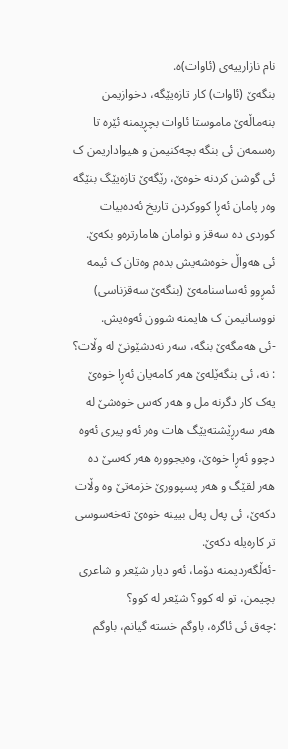نام نازارییەی (ئاوات)ە.
بنگەێ (ئاوات) کار تازەیێگە، دخوازیمن بنەماڵەێ ماموستا ئاوات بچڕیمنە ئێرە تا رەسمەن ئی بنگە بچەکنیمن و هیواداریمن ک ئی گوشن کردنە خوەێ، رێگەێ تازەیێگ بنێگە وەر پامان ئەڕا کووکردن تاریخ ئەدەبیات کوردی دە سەقز و نوامان هامارترەو بکەێ.
ئی هەواڵ خوەشەیش بدەم وەتان ک ئیمە ئمڕوو ئەساسنامەێ (بنگەێ سەقزناسی) نووسانیمن ک هایمنە شوون ئەوەیش.
-ئی هەمگەێ بنگە، سەر نەدشێونێ لە وڵات؟
: نە، ئی بنگەێلەێ هەر کامەیان ئەڕا خوەێ یەک کار دگرنە مل و هەر کەس خوەشێ لە هەر سەرڕێشتەیێگ هات وەر ئەو پیری ئەوە دچوو ئەڕا خوەێ، وەیجوورە هەر کەسێ دە هەر لقێگ و هەر پسپوورێ خزمەتێ وە وڵات دکەێ، ئی پەل پەل بیینە خوەێ تەخەسوسی تر کارەیلە دکەێ.
-ئەڵگەردیمنە دۆما، ئەو دیار شێعر و شاعری بچیمن، تو له کوو؟ شێعر لە کوو؟
:چەق ئی ئاگرە، باوگم خستە گیانم، باوگم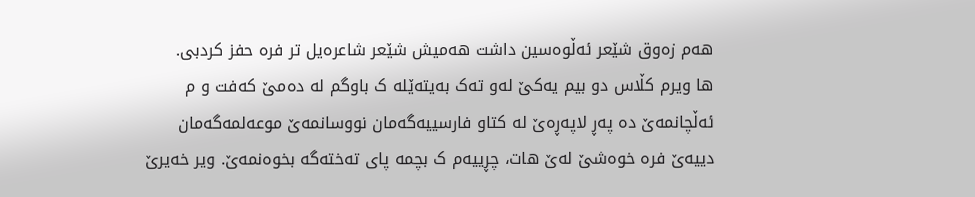هەم زەوق شێعر ئەڵوەسین داشت هەمیش شێعر شاعرەیل تر فرە حفز کردبی.
ها ویرم کڵاس دو بیم یەکێ لەو تەک بەیتەێلە ک باوگم لە دەمێ کەفت و م ئەڵچانمەێ دە پەڕ لاپەڕەێ لە کتاو فارسییەگەمان نووسانمەێ موعەلمەگەمان دییەێ فرە خوەشێ لەێ هات، چڕییەم ک بچمە پای تەختەگە بخوەنمەێ. ویر خەیرێ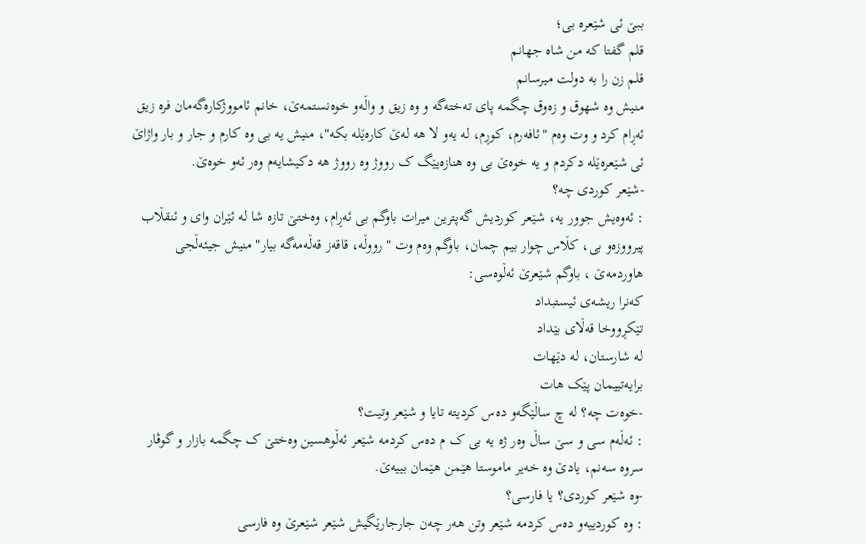ببێ ئی شێعرە بی؛
قلم گفتا کە من شاە جهانم
قلم زن را بە دولت میرسانم
منیش وه شهوق و زەوق چگمە پای تەختەگە و وە زیق و واڵەو خوەنستمەێ، خانم ئامووژکارەگەمان فرە زیق ئەڕام کرد و وت وەم "ئافەرم، کوڕم، لە یەو لا هە لەێ کارەێلە بکە"، منیش یە بی وە کارم و جار و بار واژاێ ئی شێعرەێلە دکردم و یە خوەێ بی وە هنازەیێگ ک رووژ وە رووژ هە دکیشایەم وەر ئەو خوەێ.
-شێعر کوردی چە؟
: ئەوەیش جوور یە، شێعر کوردیش گەپترین میرات باوگم بی ئەڕام، وەختێ تازە شا لە ئێران وای و ئنقڵاب پیرووزەو بی، کڵاس چوار بیم چمان، باوگم وەم وت "رووڵە، قاقەز قەڵەمەگە بیار" منیش جیئەڵجی هاوردمەێ ، باوگم شێعرێ ئەڵوەسی:
کەنرا ریشەی ئیستبداد
تێکڕووخا قەڵای بێداد
لە شارستان، لە دێهات
برایەتییمان پێک هات
-خوەت چە؟ لە چ ساڵێگەو دەس کردیتە تایا و شێعر وتیت؟
: ئەڵەم سی و سێ ساڵ وەر ژە یە بی ک م دەس کردمە شێعر ئەڵوهسین وەختێ ک چگمە بازار و گوڤار سروە سەنم، یادێ وە خەیر ماموستا هێمن هێمان بییەێ.
-وە شێعر کوردی؟ یا فارسی؟
: وە کوردییەو دەس كردمە شێعر وتن هەر چەن جارجارێگیش شێعر شێعرێ وە فارسی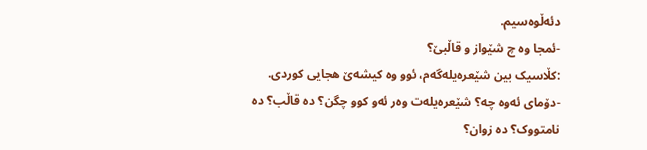دئەڵوەسیم.
-ئمجا وە چ شێواز و قاڵبێ؟
:کڵاسیک بین شێعرەیلەگەم، ئوو وە کیشەێ هجایی کوردی.
-دۆمای ئەوە چە؟ شێعرەیلەت وەر ئەو کوو چگن؟ دە قاڵب؟ دە نامتووک؟ دە زوان؟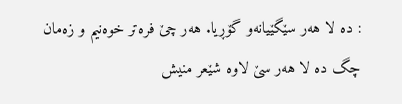: دە لا هەر سێگێیانەو گۆڕیا. هەر چێ فرەتر خوەنیم و زەمان چگ دە لا هەر سێ لاوە شێعر منیش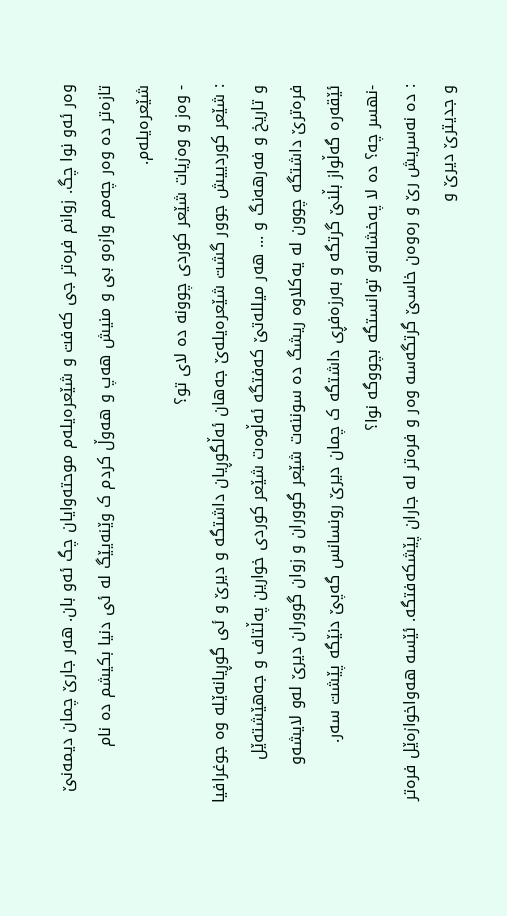وەر ئەو نوا چگ. زوانم فرەتر جی کەفت و شێعرەیلەم موحتەوایان چگ ئەو بان. هەر جارێ چمان دیمەنێ تازەتر دە وەر چەمم وازەو بی و منیش هەپ و هەوڵ کردم ک وێنەیێگ لە ئی دنیا بکیشم دە نام شێعرەیلەم.
- وەز و وەزیات شێعر کوردی چوونە دە لای تو؟
: شێعر کوردییش جوور گشت شێعرەیلەێ جەهان ئەڵگوڕیان داشتگە و دیرێ و ئی گوڕیانەێلە وە جوغرافیا و تاریخ و فەرهەنگ و ... هەر میللەتێ کەفتگە ئەڵوەت شێعر کوردی خوارین پەڵتاف و جەهێشتەێل فرەترێ داشتگە چوون لە یەکلاوە ریشگ دە سوننەت شێعر گووران و زوان گووران دیرێ لەو لایشەو ئێقەرە گەڵواز بڵنێ گرتگە و بەرزەفڕی داشتگە ک چمان دیرێ رونسانس گەپێ دنێگە پێشت سەر.
-نهسر چە؟ دە لا پەخشانەو توانستگە بچووگە نوا؟
: دە نەسریش رێ و رەوەن خاسێ گرتگەسە وەر و فرەتر لە جاران پێشکەفتگە. ئێسە هەواخوازەێل فرەتر و جدیترێ دیرێ و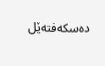دەسکەفتەێل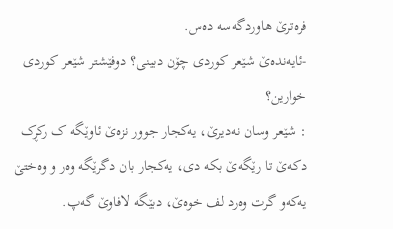فرەترێ هاوردگەسە دەس.
-ئایەندەێ شێعر کوردی چۆن دبینی؟ دوفێشتر شێعر کوردی خوارین؟
: شێعر وسان نەدیرێ، یەکجار جوور نزەێ ئاوێگە ک رکڕک دکەێ تا رێگەێ بکە دی، یەکجار بان دگرێگە وەر و وەختێ یەکەو گرت وەرد لف خوەێ، دبێگە لافاوێ گەپ.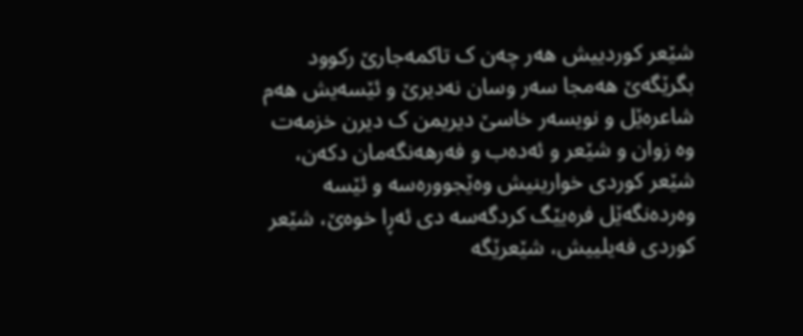شێعر کوردییش هەر چەن ک تاکمەجارێ رکوود بگرێگەێ هەمجا سەر وسان نەدیرێ و ئێسەیش هەم شاعرەێل و نویسەر خاسێ دیریمن ک دیرن خزمەت وە زوان و شێعر و ئەدەب و فەرهەنگەمان دکەن، شێعر کوردی خوارینیش وەێجوورەسە و ئێسە وەردەنگەێل فرەیێگ کردگەسە دی ئەڕا خوەێ، شێعر کوردی فەیلییش، شێعرێگە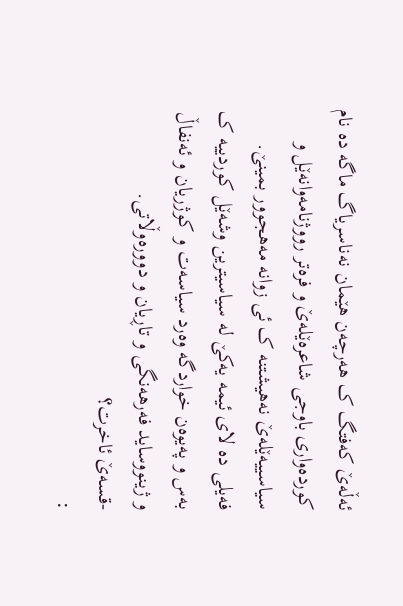ئەڵەێ کەفتگ ک هەرچەن هێمان نەناسریاگ ماگە دە نام کوردەواری باوجی شاعرەێلەێ و فرەتر رووژنامەوانەێل و سیاسییەێلەێ نەهیشتنە ک ئی زوانە مەهجوور بمینێ. فەیلی دە لای ئیمە یەکێ لە سیاسیترین وشەێل کوردییە ک بەس و پەیوەن خواردگە وەرد سیاسەت و کوژریان و ئەنفاڵ و ژینووساید فەرهەنگی و تاڕیان و دوورەوڵاتی.
-قسەێ ئاخرت؟
: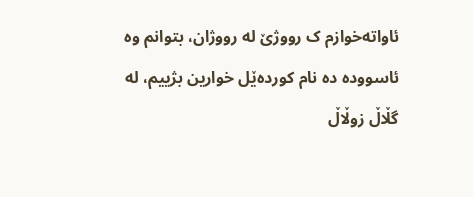ئاواتەخوازم ک رووژێ لە رووژان، بتوانم وە ئاسوودە دە نام کوردەێل خوارین بژییم، لە گڵاڵ زوڵاڵ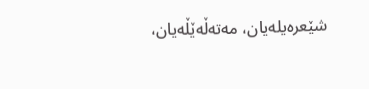شێعرەیلەیان، مەتەڵەێڵەیان،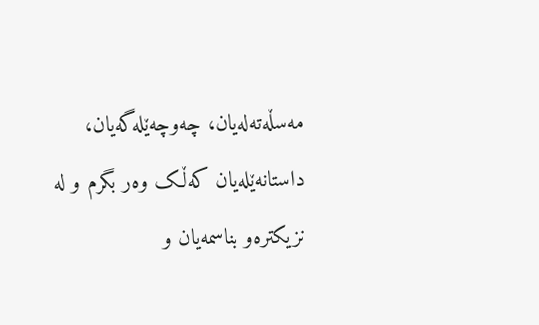مەسڵەتەلەیان، چەوچەێلەگەیان، داستانەێلەیان کەڵک وەر بگرم و لە نزیکترەو بناسمەیان و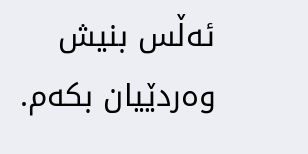ئەڵس بنیش وەردێیان بکەم.